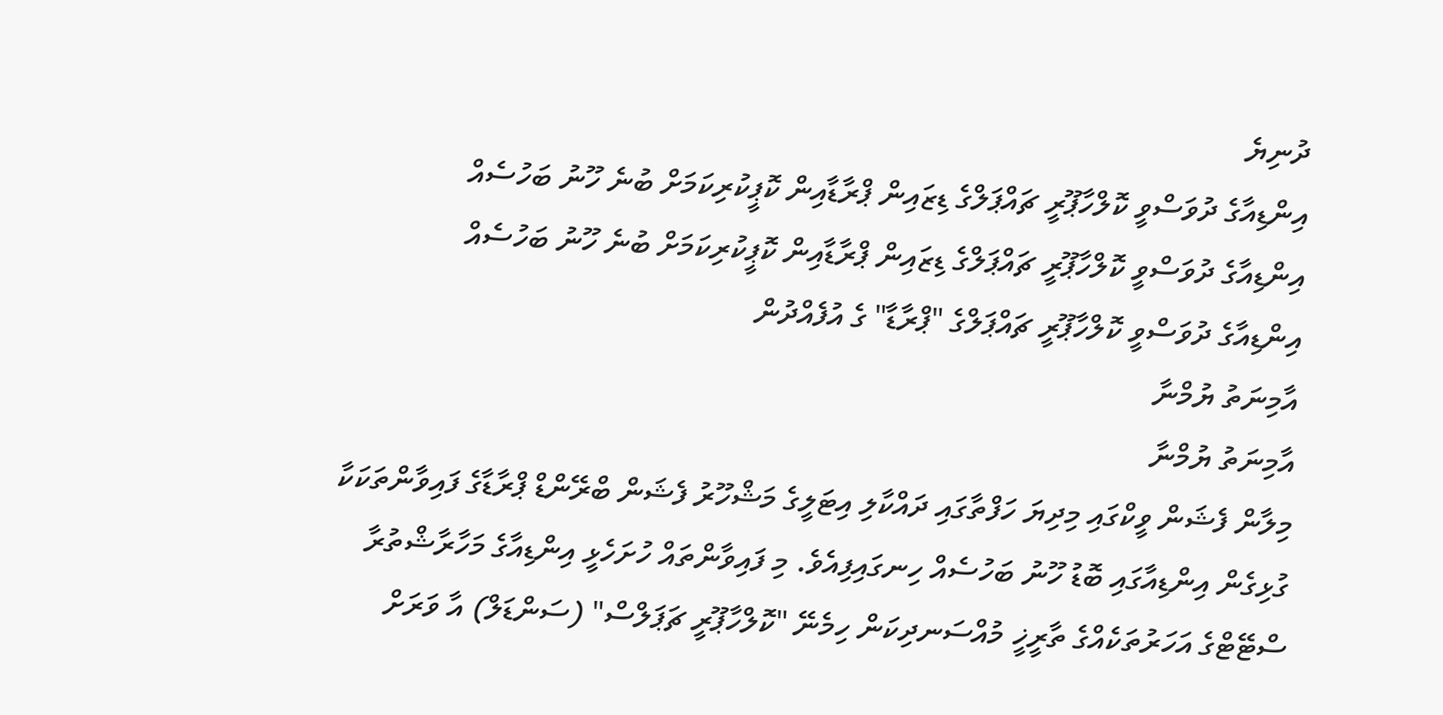ދުނިޔެ
އިންޑިއާގެ ދުވަސްވީ ކޮލްހާޕޫރީ ޗައްޕަލްގެ ޑިޒައިން ޕްރާޑާއިން ކޮޕީކުރިކަމަށް ބުނެ ހޫނު ބަހުސެއް
އިންޑިއާގެ ދުވަސްވީ ކޮލްހާޕޫރީ ޗައްޕަލްގެ ޑިޒައިން ޕްރާޑާއިން ކޮޕީކުރިކަމަށް ބުނެ ހޫނު ބަހުސެއް
އިންޑިއާގެ ދުވަސްވީ ކޮލްހާޕޫރީ ޗައްޕަލްގެ "ޕްރާޑާ" ގެ އުފެއްދުން
އާމިނަތު ޔުމްނާ
އާމިނަތު ޔުމްނާ
މިލާން ފެޝަން ވީކްގައި މިދިޔަ ހަފްތާގައި ދައްކާލި އިޓަލީގެ މަޝްހޫރު ފެޝަން ބްރޭންޑް ޕްރާޑާގެ ފައިވާންތަކަކާ ގުޅިގެން އިންޑިއާގައި ބޮޑު ހޫނު ބަހުސެއް ހިނގައިފިއެވެ. މި ފައިވާންތައް ހުށަހެޅީ އިންޑިއާގެ މަހާރާޝްތުރާ ސްޓޭޓްގެ އަހަރުތަކެއްގެ ތާރީޚީ މުއްސަނދިކަން ހިމެނޭ "ކޮލްހާޕޫރީ ޗަޕަލްސް" (ސަންޑަލް) އާ ވަރަށް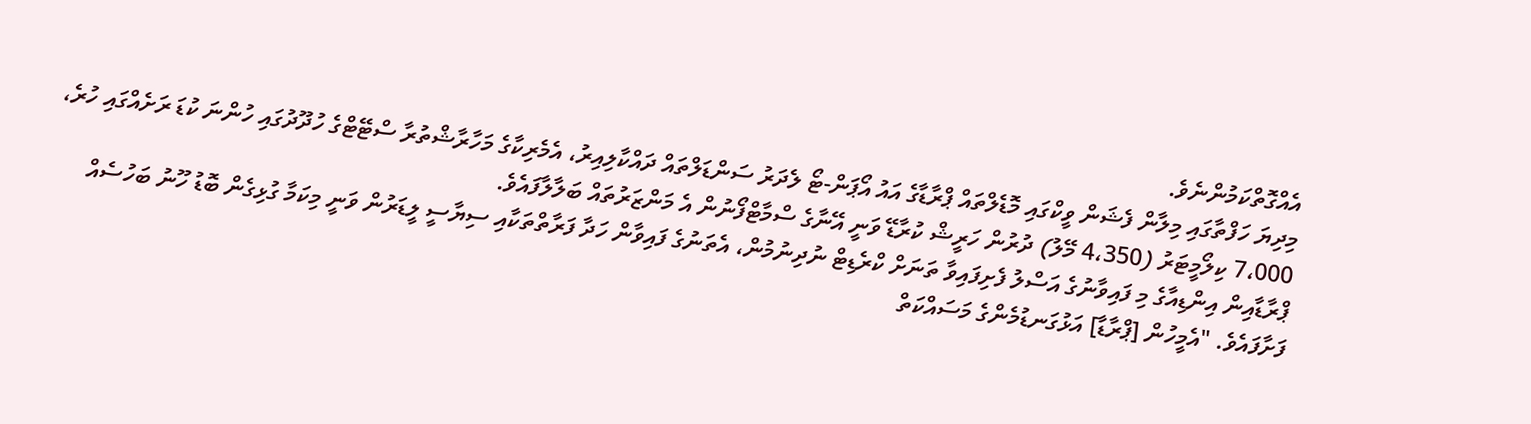އެއްގޮތްކަމުންނެވެ.
މިދިޔަ ހަފްތާގައި މިލާން ފެޝަން ވީކްގައި މޮޑެލްތައް ޕްރާޑާގެ އައު އޯޕަން-ޓޯ ލެދަރު ސަންޑަލްތައް ދައްކާލިއިރު، އެމެރިކާގެ މަހާރާޝްތުރާ ސްޓޭޓްގެ ހުދޫދުގައި ހުންނަ ކުޑަ ރަށެއްގައި ހުރެ، 7،000 ކިލޯމީޓަރު (4،350 މޭލު) ދުރުން ހަރީޝް ކުރާޑޭ ވަނީ އޭނާގެ ސްމާޓްފޯނުން އެ މަންޒަރުތައް ބަލާލާފައެވެ.
ޕްރާޑާއިން އިންޑިއާގެ މި ފައިވާނުގެ އަސްލު ފެށިފައިވާ ތަނަށް ކްރެޑިޓް ނުދިނުމުން، އެތަނުގެ ފައިވާން ހަދާ ފަރާތްތަކާއި ސިޔާސީ ލީޑަރުން ވަނީ މިކަމާ ގުޅިގެން ބޮޑު ހޫނު ބަހުސެއް ފަށާފައެވެ. "އެމީހުން [ޕްރާޑާ] އަޅުގަނޑުމެންގެ މަސައްކަތް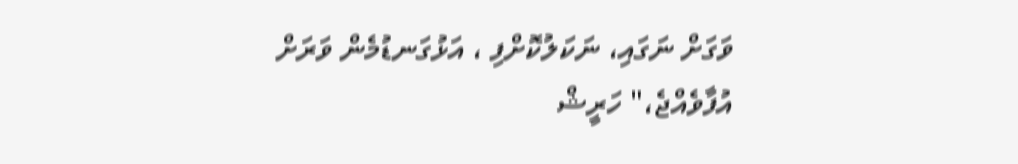ވަގަށް ނަގައި، ނަކަލުކޮށްފި ، އަޅުގަނޑުމެން ވަރަށް އުފާވެއްޖެ،" ހަރީޝް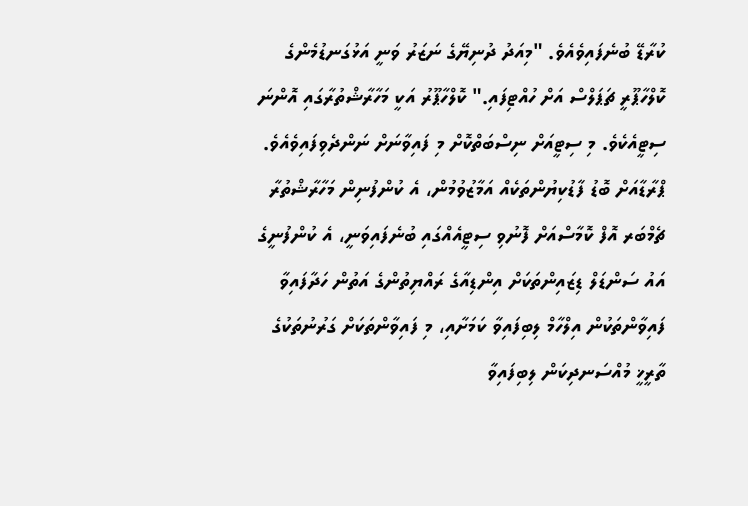ކުރާޑޭ ބުނެފައިވެއެވެ. "މިއަދު ދުނިޔޭގެ ނަޒަރު ވަނީ އަޅުގަނޑުމެންގެ ކޮލްހާޕޫރީ ޗަޕަލްސް އަށް ހުއްޓިފައި." ކޮލްހާޕޫރު އަކީ މަހާރާޝްތުރާގައި އޮންނަ ސިޓީއެކެވެ. މި ސިޓީއަށް ނިސްބަތްކޮށް މި ފައިވާނަށް ނަންދެވިފައިވެއެވެ.
ޕްރާޑާއަށް ބޮޑު ފާޑުކިޔުންތަކެއް އަމާޒުވުމުން، އެ ކުންފުނިން މަހާރާޝްތުރާ ޗެމްބަރ އޮފް ކޮމާސްއަށް ފޮނުވި ސިޓީއެއްގައި ބުނެފައިވަނީ، އެ ކުންފުނީގެ އައު ސަންޑަލް ޑިޒައިންތަކަށް އިންޑިއާގެ ރައްޔިތުންގެ އަތުން ހަދާފައިވާ ފައިވާންތަކުން އިލްހާމް ލިބިފައިވާ ކަމަށާއި، މި ފައިވާންތަކަށް ގަރުނުތަކުގެ ތާރީޚީ މުއްސަނދިކަން ލިބިފައިވާ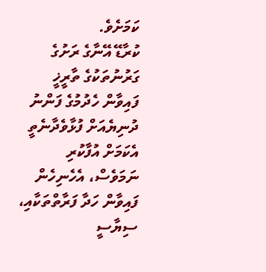ކަމަށެވެ.
ކުރާޑޭ އޭނާގެ ރަށުގެ ގަރުނުތަކުގެ ތާރީޚީ ފައިވާން ހެދުމުގެ ފަންނު ދުނިޔެއަށް ފުޅާވެދާނެތީ އެކަމަށް އުފާކުރި ނަމަވެސް، އެހެނިހެން ފައިވާން ހަދާ ފަރާތްތަކާއި، ސިޔާސީ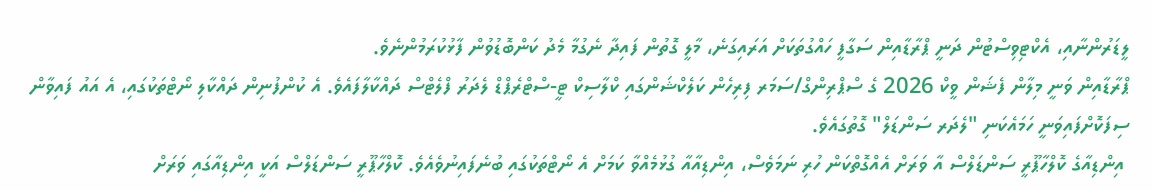ލީޑަރުންނާއި، އެކްޓިވިސްޓުން ދަނީ ޕްރާޑާއިން ސަގާފީ ހައްގުތަކަށް އަރައިގަނެ، މާލީ ގޮތުން ފައިދާ ނެގުމާ މެދު ކަންބޮޑުވުން ފާޅުކުރަމުންނެވެ.
ޕްރާޑާއިން ވަނީ މިލާން ފެޝަން ވީކް 2026 ގެ ސްޕްރިންގް/ސަމަރ ފިރިހެން ކަލެކްޝަންގައި ކްލާސިކް ޓީ-ސްޓްރެޕްޑް ލެދަރު ފްލެޓްސް ދައްކާލާފައެވެ. އެ ކުންފުނިން ދައްކާލި ނޯޓްތަކުގައި، އެ އައު ފައިވާން ސިފަކޮށްފައިވަނީ ހަމައެކަނި "ލެދަރ ސަންޑަލް" ގޮތުގައެވެ.
 އިންޑިއާގެ ކޮލްހާޕޫރީ ސަންޑަލްސް އާ ވަރަށް އެއްގޮތްކަން ހުރި ނަމަވެސް، އިންޑިއާއާ ގުޅުމެއްވާ ކަމަށް އެ ނޯޓްތަކުގައި ބުނެފައިނުވެއެވެ. ކޮލްހާޕޫރީ ސަންޑަލްސް އަކީ އިންޑިއާގައި ވަރަށް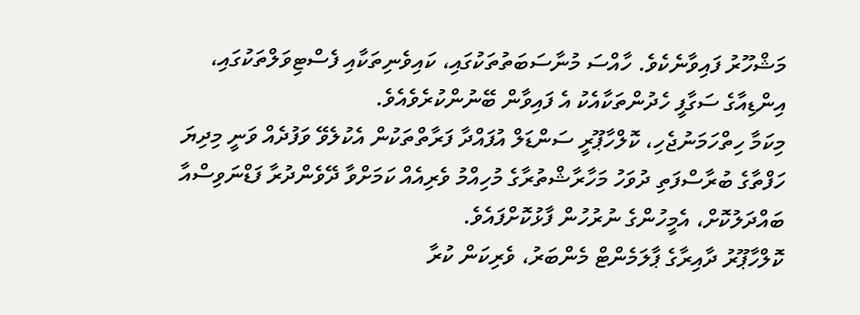މަޝްހޫރު ފައިވާނެކެވެ. ހާއްސަ މުނާސަބަތުތަކުގައި، ކައިވެނިތަކާއި ފެސްޓިވަލްތަކުގައި، އިންޑިއާގެ ސަގާފީ ހެދުންތަކާއެކު އެ ފައިވާން ބޭނުންކުރެވެއެވެ.
މިކަމާ ހިތްހަމަނުޖެހި، ކޮލްހާޕޫރީ ސަންޑަލް އުފައްދާ ފަރާތްތަކުން އެކުލެވޭ ވަފުދެއް ވަނީ މިދިޔަ ހަފްތާގެ ބުރާސްފަތި ދުވަހު މަހާރާޝްތުރާގެ މުހިއްމު ވެރިއެއް ކަމަށްވާ ދޭވެންދުރާ ފަޑްނަވިސްއާ ބައްދަލުކޮށް، އެމީހުންގެ ނުރުހުން ފާޅުކޮށްފައެވެ.
ކޮލްހާޕޫރު ދާއިރާގެ ޕާލަމެންޓް މެންބަރު، ވެރިކަން ކުރާ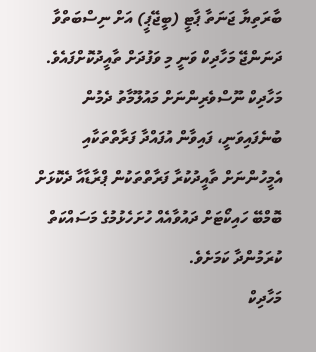ބާރަތިޔާ ޖަނަތާ ޕާޓީ (ބީޖޭޕީ) އަށް ނިސްބަތްވާ ދަނަންޖޭ މަހާދިކް ވަނީ މި ވަފުދަށް ތާއީދުކޮށްފައެވެ. މަހާދިކް ނޫސްވެރިންނަށް މައުލޫމާތު ދެމުން ބުނެފައިވަނީ، ފައިވާން އުފައްދާ ފަރާތްތަކާއި އެމީހުންނަށް ތާއީދުކުރާ ފަރާތްތަކުން ޕްރާޑާއާ ދެކޮޅަށް ބޮމްބޭ ހައިކޯޓަށް ދައުވާއެއް ހުށަހެޅުމުގެ މަސައްކަތް ކުރަމުންދާ ކަމަށެވެ.
މަހާދިކް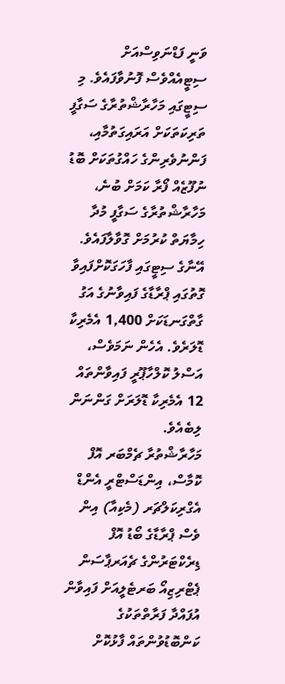ވަނީ ފަޑްނަވިސްއަށް ސިޓީއެއްވެސް ފޮނުވާފައެވެ. މި ސިޓީގައި މަހާރާޝްތުރާގެ ސަގާފީ ތަރިކަތަކަށް އަރައިގަތުމާއި، ފަންނުވެރިންގެ ހައްގުތަކަށް ބޮޑު ނުފޫޒެއް ފޯރާ ކަމަށް ބުނެ، މަހާރާޝްތުރާގެ ސަގާފީ މުދާ ހިމާޔަތް ކުރުމަށް ގޮވާލާފައެވެ.
އޭނާގެ ސިޓީގައި ފާހަގަކޮށްފައިވާ ގޮތުގައި ޕްރާޑާގެ ފައިވާނުގެ އަގު ގާތްގަނޑަކަށް 1,400 އެމެރިކާ ޑޮލަރެވެ. އެހެން ނަމަވެސް، އަސްލު ކޮލްހާޕޫރީ ފައިވާންތައް 12 އެމެރިކާ ޑޮލަރަށް ގަންނަން ލިބެއެވެ.
މަހާރާޝްތުރާ ޗެމްބަރ އޮފް ކޮމާސް، އިންޑަސްޓްރީ އެންޑް އެގްރިކަލްޗަރ (މެކިއާ) އިން ވެސް ޕްރާޑާގެ ބޯޑު އޮފް ޑިރެކްޓަރުންގެ ޗެއަރޕާސަން ޕެޓްރިޒިއޯ ބަރޓެލީއަށް ފައިވާން އުފައްދާ ފަރާތްތަކުގެ ކަންބޮޑުވުންތައް ފާޅުކޮށް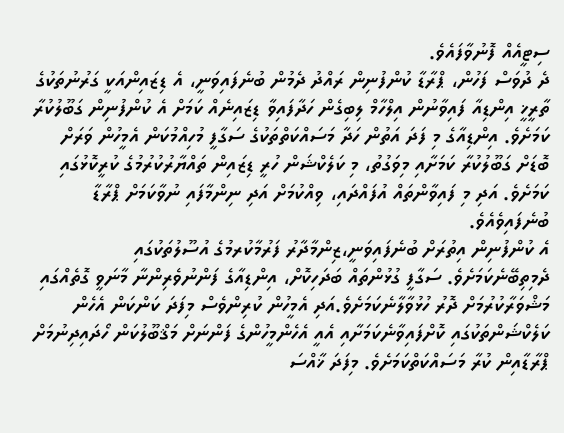ސިޓީއެއް ފޮނުވާފައެވެ.
ދެ ދުވަސް ފަހުން، ޕްރާޑާ ކުންފުނިން ރައްދު ދެމުން ބުނެފައިވަނީ، އެ ޑިޒައިންއަކީ ގަރުނުތަކުގެ ތާރީޚީ އިންޑިއާ ފައިވާނުން އިލްހާމް ލިބިގެން ހަދާފައިވާ ޑިޒައިނެއް ކަމަށް އެ ކުންފުނިން ގަބޫލުކުރާ ކަމަށެވެ. އިންޑިއާގެ މި ފަދަ އަތުން ހަދާ މަސައްކަތްތަކުގެ ސަގާފީ މުހިއްމުކަން އެމީހުން ވަރަށް ބޮޑަށް ގަބޫލުކުރާ ކަމަށާއި މިވަގުތު، މި ކަލެކްޝަން ހުރީ ޑިޒައިން ތައްޔާރުކުރުމުގެ ކުރީކޮޅުގައި ކަމަށެވެ. އަދި މި ފައިވާންތައް އުފައްދައި، ވިއްކުމަށް އަދި ނިންމާފައި ނުވާކަމަށް ޕްރާޑާ ބުނެފައިވެއެވެ.
އެ ކުންފުނިން އިތުރަށް ބުނެފައިވަނީ،ޒިންމާދާރު ފަރުމާކުރމުގެ އުސޫލުތަކުގައި  ދެމިތިބޭނެކަމަށެވެ. ސަގާފީ ގުޅުންތައް ބަދަހިކޮށް، އިންޑިއާގެ ފަންނުވެރިންނާ މާނަވީ ގޮތެއްގައި މަޝްވަރާކުރުމަށް ދޮރު ހުޅުވާލާނެކަމަށެވެ.އަދި އެމީހުން ކުރިންވެސް މިފަދަ ކަންކަން އެހެން ކަލެކްޝަންތަކުގައި ކޮށްފައިވާނެކަމަށާއި އެއީ އެހެންމީހުންގެ ފަންނަށް މަޤްބޫލުކަން ހޯދައިދިނުމަށް ޕްރާޑާއިން ކުރާ މަސައްކަތްކަމަށެވެ. މިފަދަ ޚާއްސަ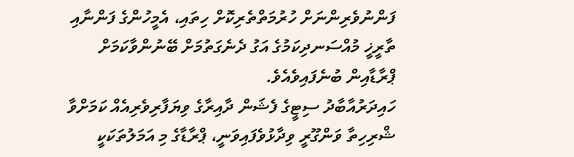ފަންނުވެރިންނަށް ހުރުމަތްތެރިކޮށް ހިތައި، އެމީހުންގެ ފަންނާއި ތާރީޚީ މުއްސަނދިކަމުގެ އަގު ދެނެގަތުމަށް ބޭނުންވާކަމަށް ޕްރާޑާއިން ބުނެފައިވެއެވެ.
ހައިދަރުއާބާދު ސިޓީގެ ފެޝަން ދާއިރާގެ ވިޔަފާރިވެރިއެއް ކަމަށްވާ ޝްރިހިތާ ވަންގޫރީ ވިދާޅުވެފައިވަނީ، ޕްރާޑާގެ މި އަމަލުތަކަކީ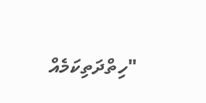"ހިތްދަތިކަމެއް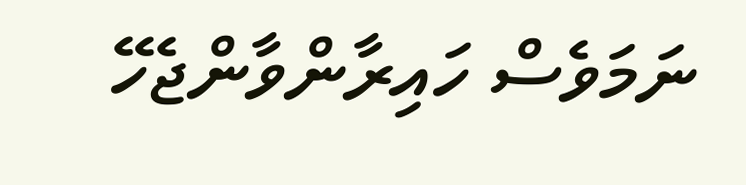ނަމަވެސް ހައިރާންވާންޖެހޭ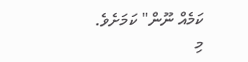ކަމެއް ނޫން" ކަމަށެވެ.
މި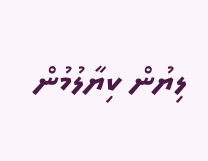ލިޔުން ކިޔާލުމުން